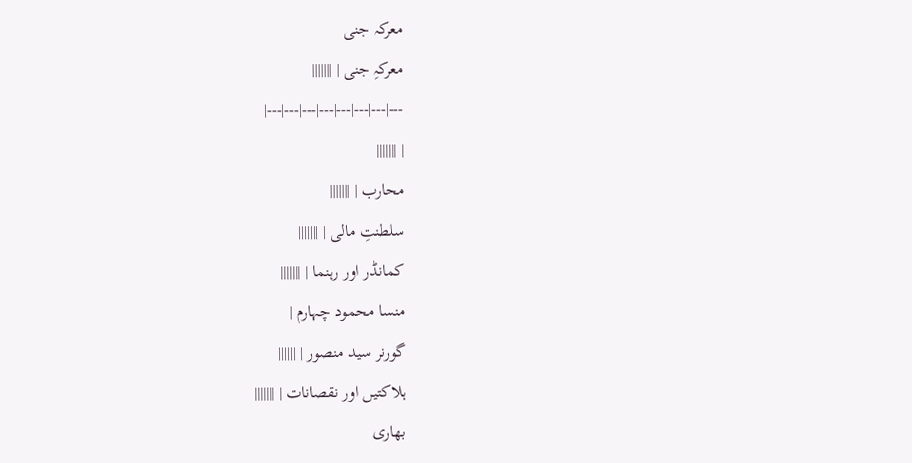معرکہ جنی
معرکہِ جنی | |||||||
---|---|---|---|---|---|---|---|
| |||||||
محارب | |||||||
سلطنتِ مالی | |||||||
کمانڈر اور رہنما | |||||||
منسا محمود چہارم |
گورنر سید منصور | ||||||
ہلاکتیں اور نقصانات | |||||||
بھاری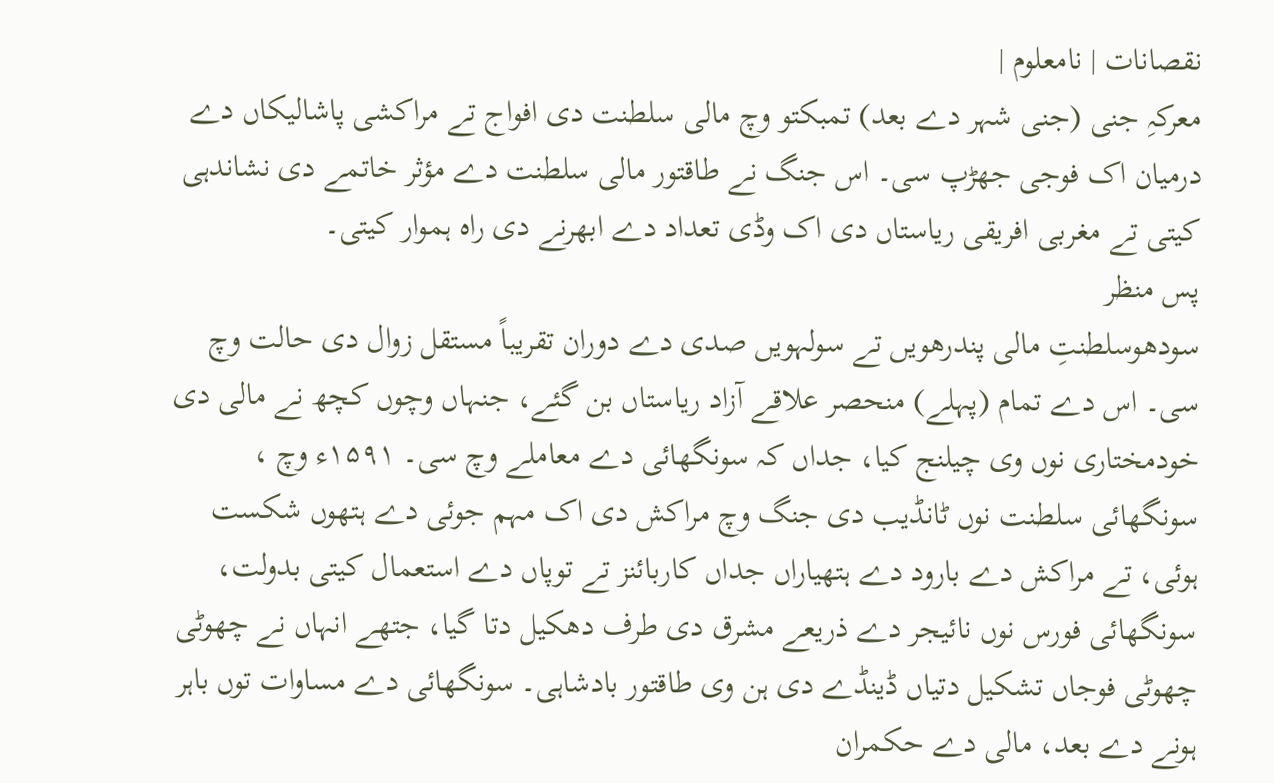نقصانات | نامعلوم |
معرکہِ جنی (جنی شہر دے بعد) تمبکتو وچ مالی سلطنت دی افواج تے مراکشی پاشالیکاں دے درمیان اک فوجی جھڑپ سی۔ اس جنگ نے طاقتور مالی سلطنت دے مؤثر خاتمے دی نشاندہی کیتی تے مغربی افریقی ریاستاں دی اک وڈی تعداد دے ابھرنے دی راہ ہموار کيتی۔
پس منظر
سودھوسلطنتِ مالی پندرھویں تے سولہويں صدی دے دوران تقریباً مستقل زوال دی حالت وچ سی۔ اس دے تمام (پہلے) منحصر علاقے آزاد ریاستاں بن گئے، جنہاں وچوں کچھ نے مالی دی خودمختاری نوں وی چیلنج کیا، جداں کہ سونگھائی دے معاملے وچ سی۔ ۱۵۹۱ء وچ ، سونگھائی سلطنت نوں ٹانڈیب دی جنگ وچ مراکش دی اک مہم جوئی دے ہتھوں شکست ہوئی، تے مراکش دے بارود دے ہتھیاراں جداں کاربائنز تے توپاں دے استعمال کیتی بدولت، سونگھائی فورس نوں نائیجر دے ذریعے مشرق دی طرف دھکیل دتا گیا، جتھے انہاں نے چھوٹی چھوٹی فوجاں تشکیل دتیاں ڈینڈے دی ہن وی طاقتور بادشاہی۔ سونگھائی دے مساوات توں باہر ہونے دے بعد، مالی دے حکمران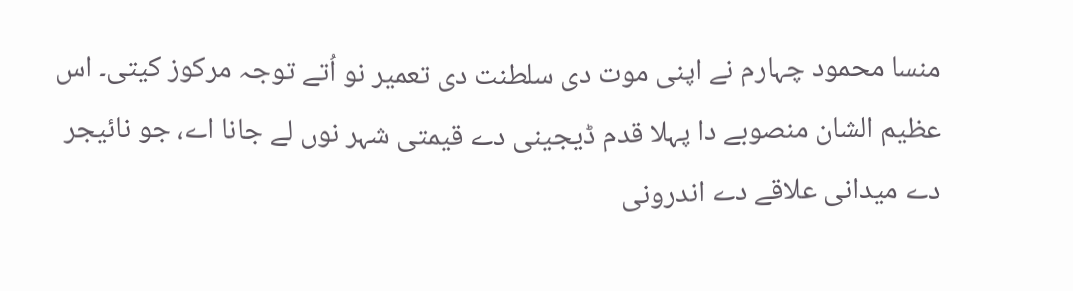منسا محمود چہارم نے اپنی موت دی سلطنت دی تعمیر نو اُتے توجہ مرکوز کيتی۔ اس عظیم الشان منصوبے دا پہلا قدم ڈیجینی دے قیمتی شہر نوں لے جانا اے، جو نائیجر دے میدانی علاقے دے اندرونی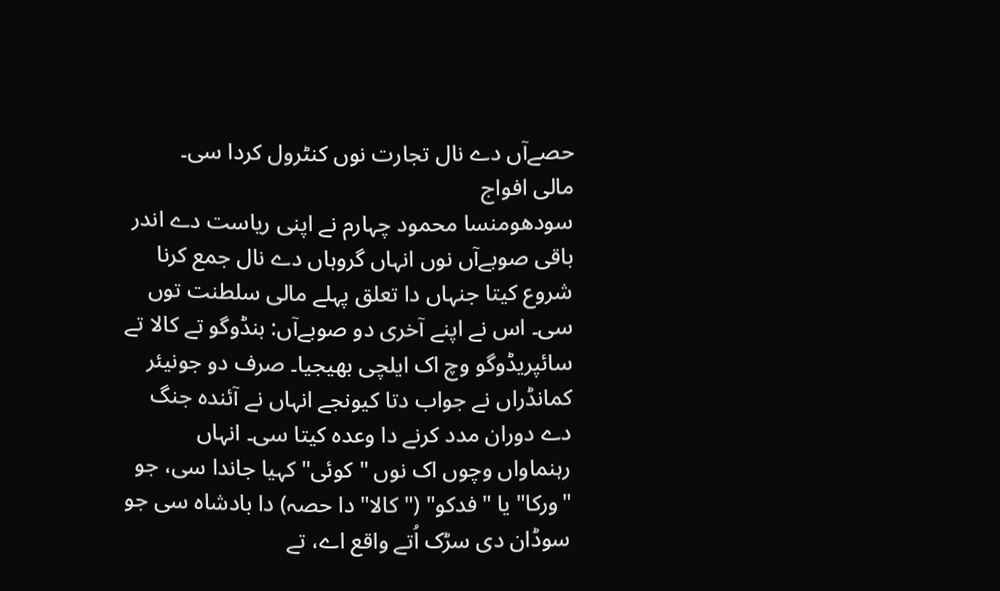حصےآں دے نال تجارت نوں کنٹرول کردا سی۔
مالی افواج
سودھومنسا محمود چہارم نے اپنی ریاست دے اندر باقی صوبےآں نوں انہاں گروہاں دے نال جمع کرنا شروع کيتا جنہاں دا تعلق پہلے مالی سلطنت توں سی۔ اس نے اپنے آخری دو صوبےآں: بنڈوگو تے کالا تے سائپریڈوگو وچ اک ایلچی بھیجیا۔ صرف دو جونیئر کمانڈراں نے جواب دتا کیونجے انہاں نے آئندہ جنگ دے دوران مدد کرنے دا وعدہ کيتا سی۔ انہاں رہنماواں وچوں اک نوں "کوئی" کہیا جاندا سی، جو "ورکا" یا "فدکو" ("کالا" دا حصہ) دا بادشاہ سی جو سوڈان دی سڑک اُتے واقع اے، تے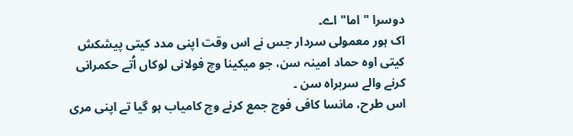دوسرا "اما" اے۔
اک ہور معمولی سردار جس نے اس وقت اپنی مدد کيتی پیشکش کیتی اوہ حماد امینہ سن، جو میکینا وچ فولانی لوکاں اُتے حکمرانی کرنے والے سربراہ سن ۔
اس طرح، مانسا کافی فوج جمع کرنے وچ کامیاب ہو گیا تے اپنی مری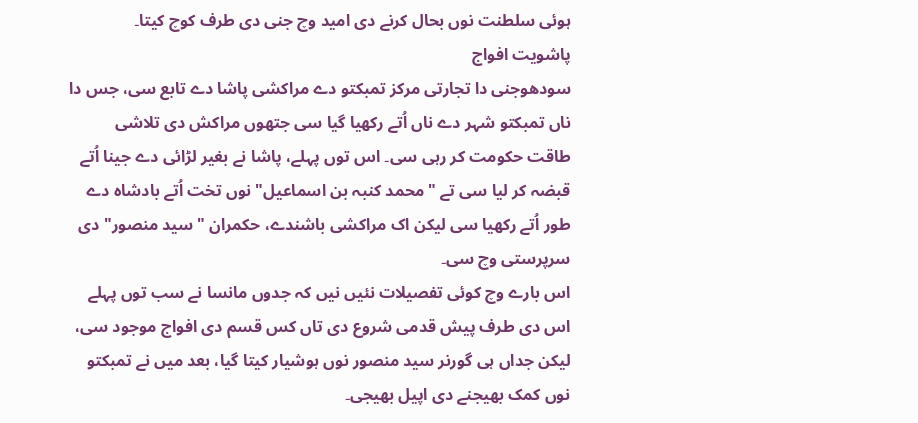ہوئی سلطنت نوں بحال کرنے دی امید وچ جنی دی طرف کوچ کيتا۔
پاشویت افواج
سودھوجنی دا تجارتی مرکز تمبکتو دے مراکشی پاشا دے تابع سی، جس دا ناں تمبکتو شہر دے ناں اُتے رکھیا گیا سی جتھوں مراکش دی تلاشی طاقت حکومت کر رہی سی۔ اس توں پہلے، پاشا نے بغیر لڑائی دے جینا اُتے قبضہ کر ليا سی تے "محمد کنبہ بن اسماعیل" نوں تخت اُتے بادشاہ دے طور اُتے رکھیا سی لیکن اک مراکشی باشندے، حکمران "سید منصور" دی سرپرستی وچ سی۔
اس بارے وچ کوئی تفصیلات نئيں نيں کہ جدوں مانسا نے سب توں پہلے اس دی طرف پیش قدمی شروع دی تاں کس قسم دی افواج موجود سی، لیکن جداں ہی گورنر سید منصور نوں ہوشیار کيتا گیا، بعد ميں نے تمبکتو نوں کمک بھیجنے دی اپیل بھیجی۔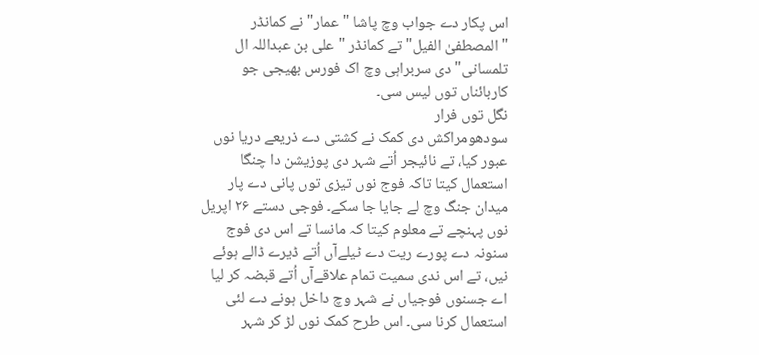اس پکار دے جواب وچ پاشا "عمار" نے کمانڈر "المصطفیٰ الفیل" تے کمانڈر "علی بن عبداللہ ال تلمسانی" دی سربراہی وچ اک فورس بھیجی جو کاربائناں توں لیس سی۔
نگل توں فرار
سودھومراکش دی کمک نے کشتی دے ذریعے دریا نوں عبور کیا، تے نائیجر اُتے شہر دی پوزیشن دا چنگا استعمال کيتا تاکہ فوج نوں تیزی توں پانی دے پار میدان جنگ وچ لے جایا جا سکے۔ فوجی دستے ۲۶ اپریل نوں پہنچے تے معلوم کيتا کہ مانسا تے اس دی فوج سنونہ دے پورے ریت دے ٹیلےآں اُتے ڈیرے ڈالے ہوئے نيں، تے اس ندی سمیت تمام علاقےآں اُتے قبضہ کر ليا اے جسنوں فوجیاں نے شہر وچ داخل ہونے دے لئی استعمال کرنا سی۔ اس طرح کمک نوں لڑ کر شہر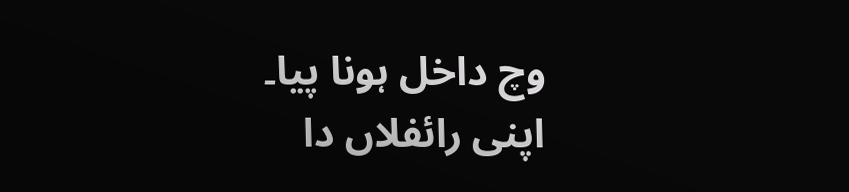وچ داخل ہونا پيا۔
اپنی رائفلاں دا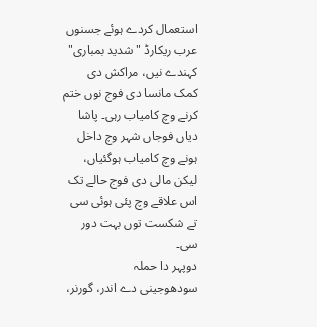استعمال کردے ہوئے جسنوں عرب ریکارڈ "شدید بمباری" کہندے نيں، مراکش دی کمک مانسا دی فوج نوں ختم کرنے وچ کامیاب رہی۔ پاشا دیاں فوجاں شہر وچ داخل ہونے وچ کامیاب ہوگئياں، لیکن مالی دی فوج حالے تک اس علاقے وچ پئی ہوئی سی تے شکست توں بہت دور سی۔
دوپہر دا حملہ
سودھوجینی دے اندر، گورنر،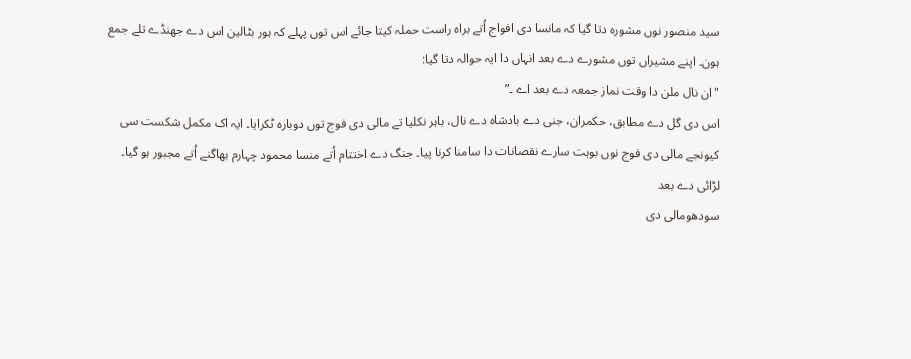سید منصور نوں مشورہ دتا گیا کہ مانسا دی افواج اُتے براہ راست حملہ کيتا جائے اس توں پہلے کہ ہور بٹالین اس دے جھنڈے تلے جمع ہون۔ اپنے مشیراں توں مشورے دے بعد انہاں دا ایہ حوالہ دتا گیا:
"ان نال ملن دا وقت نماز جمعہ دے بعد اے ۔”
اس دی گل دے مطابق، حکمران، جنی دے بادشاہ دے نال، باہر نکلیا تے مالی دی فوج توں دوبارہ ٹکرایا۔ ایہ اک مکمل شکست سی کیونجے مالی دی فوج نوں بوہت سارے نقصانات دا سامنا کرنا پيا۔ جنگ دے اختتام اُتے منسا محمود چہارم بھاگنے اُتے مجبور ہو گیا۔
لڑائی دے بعد
سودھومالی دی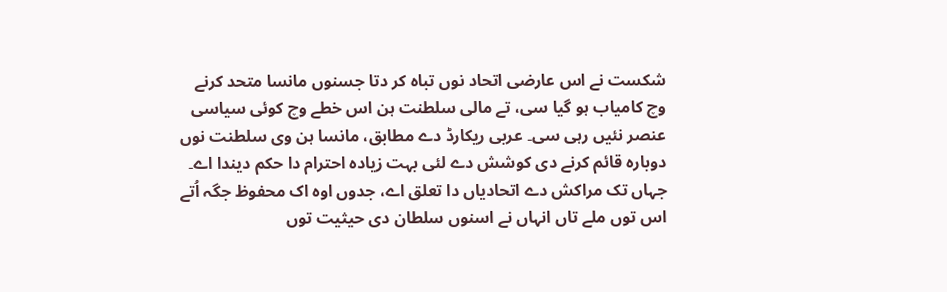شکست نے اس عارضی اتحاد نوں تباہ کر دتا جسنوں مانسا متحد کرنے وچ کامیاب ہو گیا سی، تے مالی سلطنت ہن اس خطے وچ کوئی سیاسی عنصر نئيں رہی سی۔ عربی ریکارڈ دے مطابق، مانسا ہن وی سلطنت نوں دوبارہ قائم کرنے دی کوشش دے لئی بہت زیادہ احترام دا حکم دیندا اے۔
جہاں تک مراکش دے اتحادیاں دا تعلق اے، جدوں اوہ اک محفوظ جگہ اُتے اس توں ملے تاں انہاں نے اسنوں سلطان دی حیثیت توں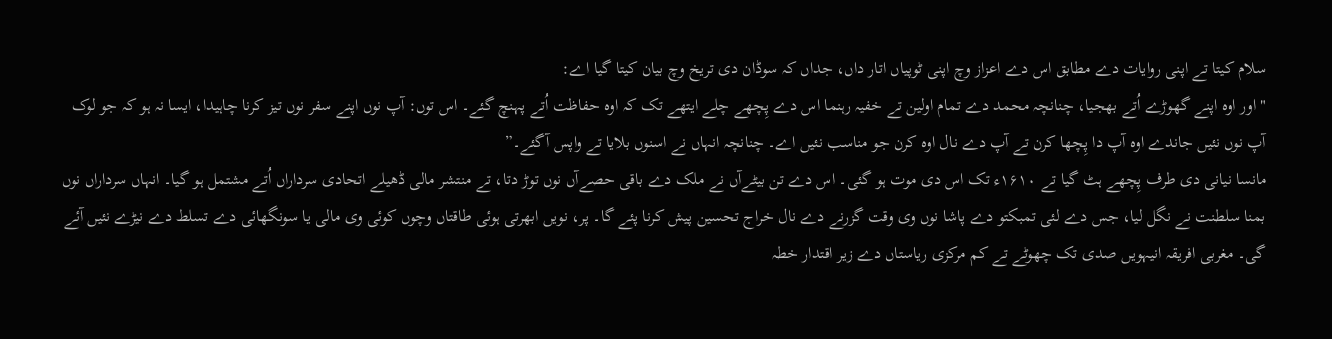سلام کيتا تے اپنی روایات دے مطابق اس دے اعزاز وچ اپنی ٹوپیاں اتار داں، جداں کہ سوڈان دی تریخ وچ بیان کيتا گیا اے:
"اور اوہ اپنے گھوڑے اُتے بھجیا، چنانچہ محمد دے تمام اولین تے خفیہ رہنما اس دے پِچھے چلے ایتھے تک کہ اوہ حفاظت اُتے پہنچ گئے۔ اس توں: آپ نوں اپنے سفر نوں تیز کرنا چاہیدا، ایسا نہ ہو کہ جو لوک آپ نوں نئيں جاندے اوہ آپ دا پِچھا کرن تے آپ دے نال اوہ کرن جو مناسب نئيں اے۔ چنانچہ انہاں نے اسنوں بلايا تے واپس آگئے۔”
مانسا نیانی دی طرف پِچھے ہٹ گیا تے ۱۶۱۰ء تک اس دی موت ہو گئی۔ اس دے تن بیٹےآں نے ملک دے باقی حصےآں نوں توڑ دتا، تے منتشر مالی ڈھیلے اتحادی سرداراں اُتے مشتمل ہو گیا۔ انہاں سرداراں نوں بمنا سلطنت نے نگل لیا، جس دے لئی تمبکتو دے پاشا نوں وی وقت گزرنے دے نال خراج تحسین پیش کرنا پئے گا۔ پر، نويں ابھرتی ہوئی طاقتاں وچوں کوئی وی مالی یا سونگھائی دے تسلط دے نیڑے نئيں آئے گی۔ مغربی افریقہ انیہويں صدی تک چھوٹے تے کم مرکزی ریاستاں دے زیر اقتدار خطہ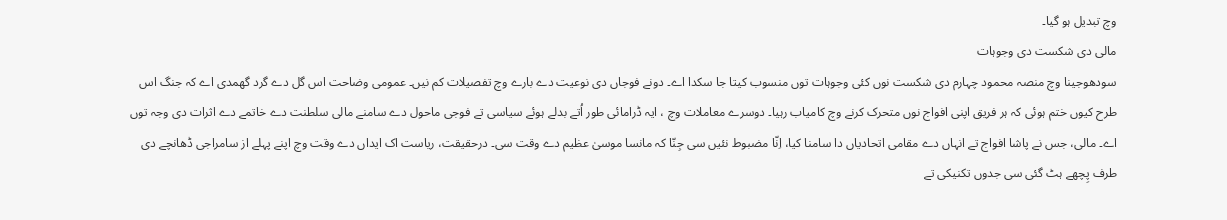وچ تبدیل ہو گیا۔
مالی دی شکست دی وجوہات
سودھوجینا وچ منصہ محمود چہارم دی شکست نوں کئی وجوہات توں منسوب کيتا جا سکدا اے۔ دونے فوجاں دی نوعیت دے بارے وچ تفصیلات کم نيں۔ عمومی وضاحت اس گل دے گرد گھمدی اے کہ جنگ اس طرح کیوں ختم ہوئی کہ ہر فریق اپنی افواج نوں متحرک کرنے وچ کامیاب رہیا۔ دوسرے معاملات وچ ، ایہ ڈرامائی طور اُتے بدلے ہوئے سیاسی تے فوجی ماحول دے سامنے مالی سلطنت دے خاتمے دے اثرات دی وجہ توں اے۔ مالی، جس نے پاشا افواج تے انہاں دے مقامی اتحادیاں دا سامنا کیا، اِنّا مضبوط نئيں سی جِنّا کہ مانسا موسیٰ عظیم دے وقت سی۔ درحقیقت، ریاست اک ایداں دے وقت وچ اپنے پہلے از سامراجی ڈھانچے دی طرف پِچھے ہٹ گئی سی جدوں تکنیکی تے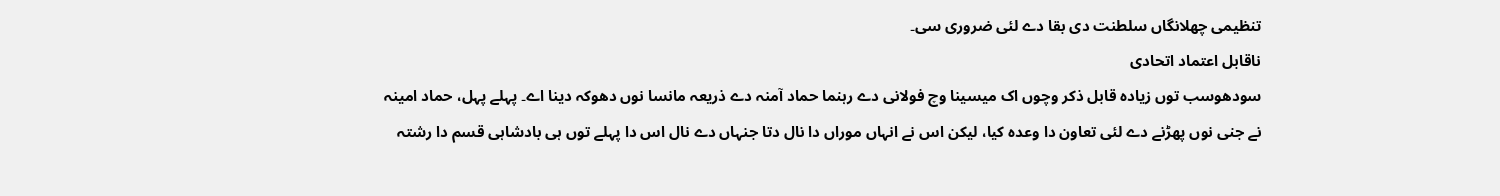تنظیمی چھلانگاں سلطنت دی بقا دے لئی ضروری سی۔
ناقابل اعتماد اتحادی
سودھوسب توں زیادہ قابل ذکر وچوں اک میسینا وچ فولانی دے رہنما حماد آمنہ دے ذریعہ مانسا نوں دھوکہ دینا اے۔ پہلے پہل، حماد امینہ نے جنی نوں پھڑنے دے لئی تعاون دا وعدہ کیا، لیکن اس نے انہاں موراں دا نال دتا جنہاں دے نال اس دا پہلے توں ہی بادشاہی قسم دا رشتہ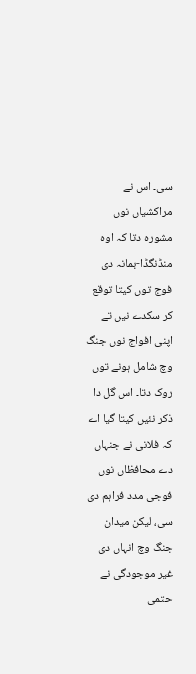سی۔ اس نے مراکشیاں نوں مشورہ دتا کہ اوہ منڈنگڈا-بمانہ دی فوج توں کيتا توقع کر سکدے نيں تے اپنی افواج نوں جنگ وچ شامل ہونے توں روک دتا۔ اس گل دا ذکر نئيں کيتا گیا اے کہ فلانی نے جنہاں دے محافظاں نوں فوجی مدد فراہم دی سی، لیکن میدان جنگ وچ انہاں دی غیر موجودگی نے حتمی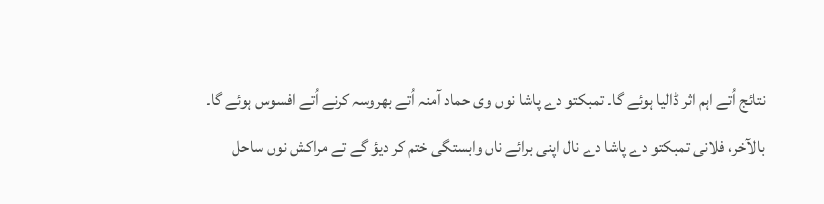نتائج اُتے اہم اثر ڈالیا ہوئے گا۔ تمبکتو دے پاشا نوں وی حماد آمنہ اُتے بھروسہ کرنے اُتے افسوس ہوئے گا۔ بالآخر، فلانی تمبکتو دے پاشا دے نال اپنی برائے ناں وابستگی ختم کر دیؤ گے تے مراکش نوں ساحل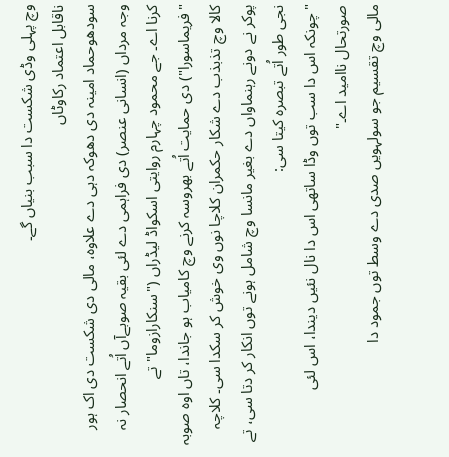وچ پہلی وڈی شکست دا سبب بنیاں گے۔
ناقابل اعتماد رکاوٹاں
سودھوحماد امینہ دی دھوکہ دہی دے علاوہ، مالی دی شکست دی اک ہور وجہ مرداں (انسانی عنصر) دی فراہمی دے لئی بقیہ صوبےآں اُتے انحصار نہ کرنا اے۔ جے محمود چہارم روايتی اسکواڈ لیڈراں ("سنکارازوما" تے "فریماسورا") دی حمایت اُتے بھروسہ کرنے وچ کامیاب ہو جاندا، تاں اوہ صوبہ کالا وچ تذبذب دے شکار حکمران کلاچا نوں وی خوش کر سکدا سی۔ کلاچہ پوکر نے دونے رہنماواں دے بغیر مانسا وچ شامل ہونے توں انکار کر دتا سی، تے نجی طور اُتے تبصرہ کيتا سی:
"چونکہ اس دا سب توں وڈا ساتھی اس دا نال نئيں دیندا، اس لئی صورتحال ناامید اے۔"
مالی وچ تقسیم جو سولہويں صدی دے وسط توں جمود دا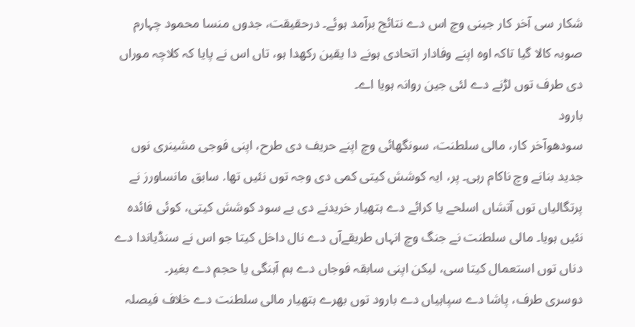شکار سی آخر کار جینی وچ اس دے نتائج برآمد ہوئے۔ درحقیقت، جدوں منسا محمود چہارم صوبہ کالا گیا تاکہ اوہ اپنے وفادار اتحادی ہونے دا یقین رکھدا ہو، تاں اس نے پایا کہ کلاچہ موراں دی طرف توں لڑنے دے لئی جین روانہ ہويا اے۔
بارود
سودھوآخر کار، مالی سلطنت، سونگھائی وچ اپنے حریف دی طرح، اپنی فوجی مشینری نوں جدید بنانے وچ ناکام رہی۔ پر، ایہ کوشش کيتی کمی دی وجہ توں نئيں تھا. سابق مانساورز نے پرتگالیاں توں آتشاں اسلحے یا کرائے دے ہتھیار خریدنے دی بے سود کوشش کيتی، کوئی فائدہ نئيں ہويا۔ مالی سلطنت نے جنگ وچ انہاں طریقےآں دے نال داخل کيتا جو اس نے سنڈیاندا دے دناں توں استعمال کيتا سی، لیکن اپنی سابقہ فوجاں دے ہم آہنگی یا حجم دے بغیر۔
دوسری طرف، پاشا دے سپاہیاں دے بارود توں بھرے ہتھیار مالی سلطنت دے خلاف فیصلہ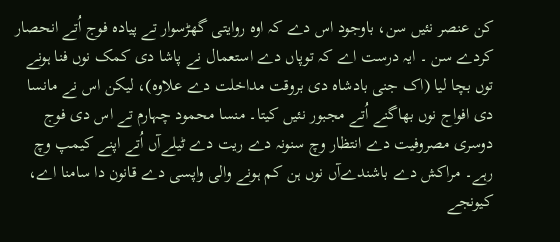کن عنصر نئيں سن، باوجود اس دے کہ اوہ روايتی گھڑسوار تے پیادہ فوج اُتے انحصار کردے سن ۔ ایہ درست اے کہ توپاں دے استعمال نے پاشا دی کمک نوں فنا ہونے توں بچا لیا (اک جنی بادشاہ دی بروقت مداخلت دے علاوہ)، لیکن اس نے مانسا دی افواج نوں بھاگنے اُتے مجبور نئيں کيتا۔ منسا محمود چہارم تے اس دی فوج دوسری مصروفیت دے انتظار وچ سنونہ دے ریت دے ٹیلےآں اُتے اپنے کیمپ وچ رہے۔ مراکش دے باشندےآں نوں ہن کم ہونے والی واپسی دے قانون دا سامنا اے، کیونجے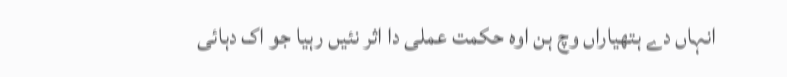انہاں دے ہتھیاراں وچ ہن اوہ حکمت عملی دا اثر نئيں رہیا جو اک دہائی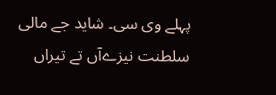پہلے وی سی۔ شاید جے مالی سلطنت نیزےآں تے تیراں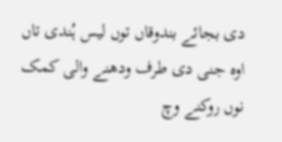دی بجائے بندوقاں توں لیس ہُندی تاں اوہ جنی دی طرف ودھنے والی کمک نوں روکنے وچ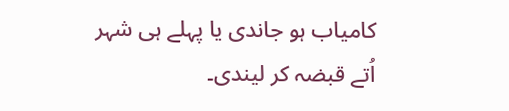کامیاب ہو جاندی یا پہلے ہی شہر اُتے قبضہ کر لیندی۔